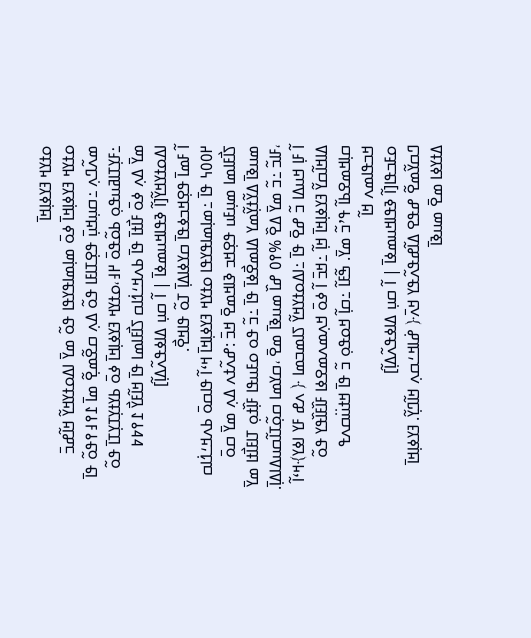ߋߙߌߞ ߔߌߦߊ߲ߞߊ߫
ߋߙߌߞ ߔߌߦߊ߲ߞߊ߫ ߦߋ߫ ߘߊ߲ߘߊߟߌߟߊ ߟߋ߬ ߘߌ߫ ߊߡߋߙߌߞߌ߬ ߞߊ߬ߝߏ߫ ߘߍ߬ߣߍ߲ ߸ߛߎ߲ߞߎ߲߫ ߟߐ߲ߠߊߓߊ ߟߋ߬ ߡߍ߲ ߛߐ߬ߘߐ߲߬ ߘߊ߫ ߁߉߃߉ߟߋ߬ ߟߊ߫ ߸ߓߌ߲ߠߊߥߎߟߋ߲ ߕߋ߬ߟߋ߫ ߂߃،ߋߙߌߞ ߔߌߦߊ߲ߞߊ߫ ߦߋ߫ ߕߌߙߌ߲ߠߌ߲ߠߊ߫ ߟߋ߬ ߘߌ߫ ߡߍ߲ ߦߋ߫ ߓߊ߯ߙߊ߫ ߟߊ߫ ߕߍߞߑߗ߭ߊߛ ߖߊ߯ߓߊߘߊ ߟߊ߫ ߞߊ߬ߓߌ߯ ߁߉߈߈
ߊߡߋߙߌߞߌ߬[ߊ߬ ߢߟߊߞߎߘߦߊ߫ | ߊ߬ ߛߎ߲ ߡߊߦߟߍ߬ߡߊ߲߬]
ߊ߬ ߓߘߊ߫ ߟߐ߲ߞߏߦߟߊ߫ ߛߌߦߊߡߊ߲߫ ߠߋ߬ ߟߊߞߐ߯.
߂߀߀߆ ߟߊ߫ ߸ߘߊ߲ߘߊߟߌߟߊ ߋߙߌߞ ߔߌߦߊ߲ߞߊ߫ ߞߵߊ߬ ߟߊߛߋ߫ ߕߍߞߑߗ߭ߊߛ ߖߊ߯ߓߊߘߊ ߘߎ߲ߓߎ ߟߐ߲ߞߏ ߢߊߞߘߐ߫ ߞߏ߫ :ߝߍ߬ߙߍ ߡߍ߲ ߘߌ߫ ߛߋ߫ ߘߎߢߊ߫ ߡߌ߬ߙߌ߲߬ߘߌ ߡߊߘߐ߯ߦߊ߫ ߟߊ߫ ߸ߏ߬ ߟߋ ߋߓߎߟߊ ߓߊ߲߰ߙߋ߲ ߠߊߓߊ߯ߙߊ ߘߌ߫ ،ߓߊߏ߬ ߸ߏ߬ ߘߌ߫ ߡߐ߰ %߉߀ ߝߊ߰ ߘߎߢߊ߫ ߘߐ߫ ،ߛߌߘߊ ߛߋ߲߬ߠߊ߬ߛߎߡߊߡߊ߲߫. ߊ߬ ߓߊ߲ ߞߎߡߊ ߏ߬ ߝߐ߫ ߟߊ߫ ߸ߊߡߋߙߌߞߌ߬ ߖߊߘߏߘߊ ﴿ ߍߝ ߓߌ ߊߦߌ﴾ߞߵߊ߬ ߡߊߞߊ߬ߛߌ߬ ߔߌߦߊ߲ߞߊ߫ ߞߊ߲߬ ߸ߞߏ߫ ߊ߬ ߦߋ߫ ߞߍ߲ߘߍߘߐߦߊ ߓߊ߰ߓߊ߰ߟߌ ߟߋ߬ ߛߊ߲ߞߘߐߕߊ߬ ߟߴߏ߬ ߘߌ߫. ߒ߬ߓߊ߬ ߸ߛߊ߲߬ ߞߋߟߋ߲ ߏ߬ ߟߊ߫ ߞߙߎ߳ߛߍߟ ߞߏߟߊߘߍ ߞߊ߬
ߋߓߏߟߊ[ߊ߬ ߢߟߊߞߎߘߦߊ߫ | ߊ߬ ߛߎ߲ ߡߊߦߟߍ߬ߡߊ߲߬]
ߣߛߌ߬ߘߐ߬ ߝߟߐ ߡߊ߬ߝߟߍ߬ߟߌ ߞߍ߫﴿ ߝ߭ߊߞߑߛߍ߲ ߞߊ߬ߣߌ߲߬. ߔߌߦߊ߲ߞߊ߫ ߡߙߌߦߊ ߘߐ߫ ߘߎߢߊ߫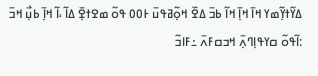ߡߌ߬ߙߌ߲߬ߘߌ ߞߊ߫ ߞߊ߲߫ ߞߊ߬ ߕߏ߫ ߡߐ߰ ߞߋ߲߬ߥߟߎ߫ ߅߀߀ ߟߋ߬ ߘߐߙߐ߲߫ ߡߊ߬ ،ߊ߬ ߞߊ߲߫ ߕߎ߲߯ ߞߏ߫ :ߊ߬ߟߋ߬ ߛߌߟߊ߲ߣߍ߲߫ ߞߏߛߓߍ߫ ߸ߓߊߏ߬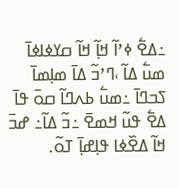߸ߡߐ߱ ߦߴߊ߬ ߞߊ߲߬ ߞߊ߬ ߛߌߦߊߦߊ߫ ߘߎ߱ ߡߊ߬ ،ߣߴߏ߬ ߡߊ߫ ߘߊ߲ߘߊ߫ ߖߏߣߊ߫ ߸ߘߎ߱ ߕߍߣߊ߬ ߛߋ߫ ߟߊ߫ ߡߐ߱ ߟߎ߬ ߞߘߐ߫ ߸ߏ߬ ߡߊ߬߸ ߝߏ߫ ߞߊ߬ ߡߐ߰ߦߊ ߟߊ߲ߝߊ߲߫ ߠߋ߬.